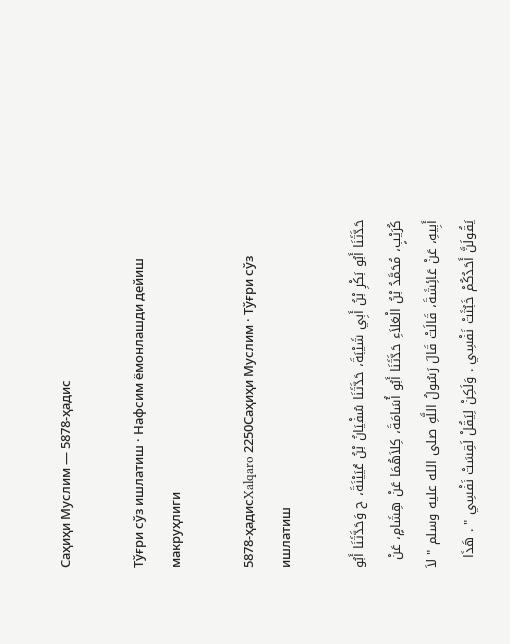Саҳиҳи Муслим — 5878-ҳадис

Тўғри сўз ишлатиш · Нафсим ёмонлашди дейиш макруҳлиги

5878-ҳадисXalqaro 2250Саҳиҳи Муслим · Тўғри сўз ишлатиш

حَدَّثَنَا أَبُو بَكْرِ بْنُ أَبِي شَيْبَةَ، حَدَّثَنَا سُفْيَانُ بْنُ عُيَيْنَةَ، ح وَحَدَّثَنَا أَبُو كُرَيْبٍ، مُحَمَّدُ بْنُ الْعَلاَءِ حَدَّثَنَا أَبُو أُسَامَةَ، كِلاَهُمَا عَنْ هِشَامٍ، عَنْ أَبِيهِ، عَنْ عَائِشَةَ، قَالَتْ قَالَ رَسُولُ اللَّهِ صلى الله عليه وسلم " لاَ يَقُولَنَّ أَحَدُكُمْ خَبُثَتْ نَفْسِي . وَلَكِنْ لِيَقُلْ لَقِسَتْ نَفْسِي " . هَذَا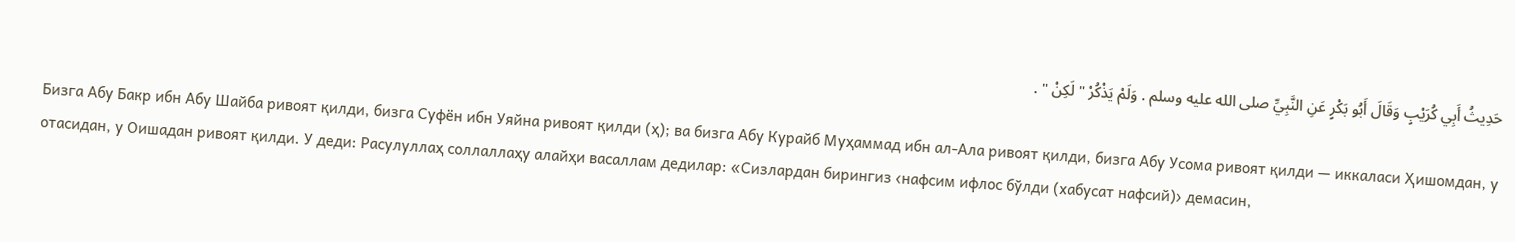حَدِيثُ أَبِي كُرَيْبٍ وَقَالَ أَبُو بَكْرٍ عَنِ النَّبِيِّ صلى الله عليه وسلم . وَلَمْ يَذْكُرْ " لَكِنْ " .

Бизга Абу Бакр ибн Абу Шайба ривоят қилди, бизга Суфён ибн Уяйна ривоят қилди (ҳ); ва бизга Абу Курайб Муҳаммад ибн ал-Ала ривоят қилди, бизга Абу Усома ривоят қилди — иккаласи Ҳишомдан, у отасидан, у Оишадан ривоят қилди. У деди: Расулуллаҳ соллаллаҳу алайҳи васаллам дедилар: «Сизлардан бирингиз ‹нафсим ифлос бўлди (хабусат нафсий)› демасин,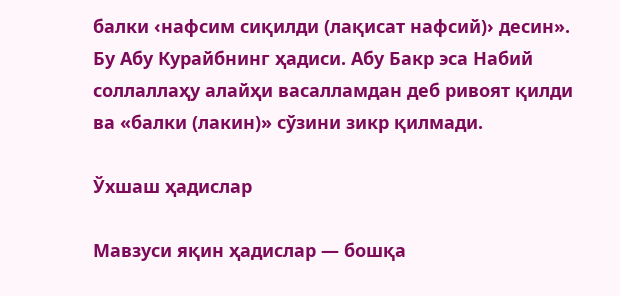балки ‹нафсим сиқилди (лақисат нафсий)› десин». Бу Абу Курайбнинг ҳадиси. Абу Бакр эса Набий соллаллаҳу алайҳи васалламдан деб ривоят қилди ва «балки (лакин)» сўзини зикр қилмади.

Ўхшаш ҳадислар

Мавзуси яқин ҳадислар — бошқа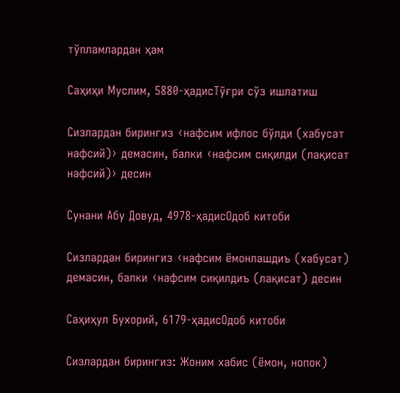тўпламлардан ҳам

Саҳиҳи Муслим, 5880-ҳадисТўғри сўз ишлатиш

Сизлардан бирингиз ‹нафсим ифлос бўлди (хабусат нафсий)› демасин, балки ‹нафсим сиқилди (лақисат нафсий)› десин

Сунани Абу Довуд, 4978-ҳадисОдоб китоби

Сизлардан бирингиз ‹нафсим ёмонлашдиъ (хабусат) демасин, балки ‹нафсим сиқилдиъ (лақисат) десин

Саҳиҳул Бухорий, 6179-ҳадисОдоб китоби

Сизлардан бирингиз: Жоним хабис (ёмон, нопок)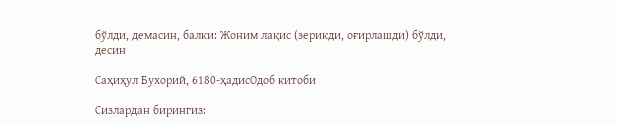бўлди, демасин, балки: Жоним лақис (зерикди, оғирлашди) бўлди, десин

Саҳиҳул Бухорий, 6180-ҳадисОдоб китоби

Сизлардан бирингиз: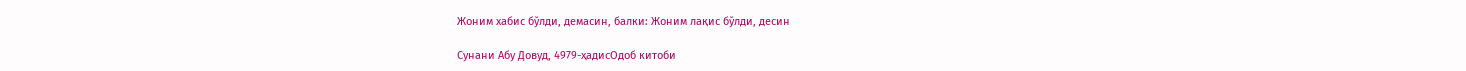Жоним хабис бўлди, демасин, балки: Жоним лақис бўлди, десин

Сунани Абу Довуд, 4979-ҳадисОдоб китоби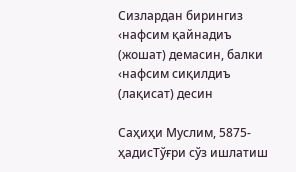Сизлардан бирингиз ‹нафсим қайнадиъ (жошат) демасин, балки ‹нафсим сиқилдиъ (лақисат) десин

Саҳиҳи Муслим, 5875-ҳадисТўғри сўз ишлатиш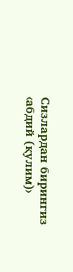Сизлардан бирингиз ‹абдий (қулим)›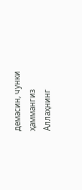демасин, чунки ҳаммангиз Аллаҳнинг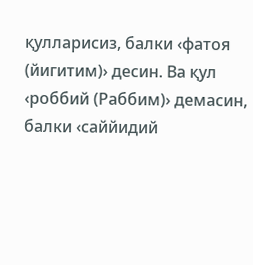қулларисиз, балки ‹фатоя (йигитим)› десин. Ва қул ‹роббий (Раббим)› демасин, балки ‹саййидий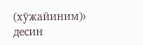(хўжайиним)› десин